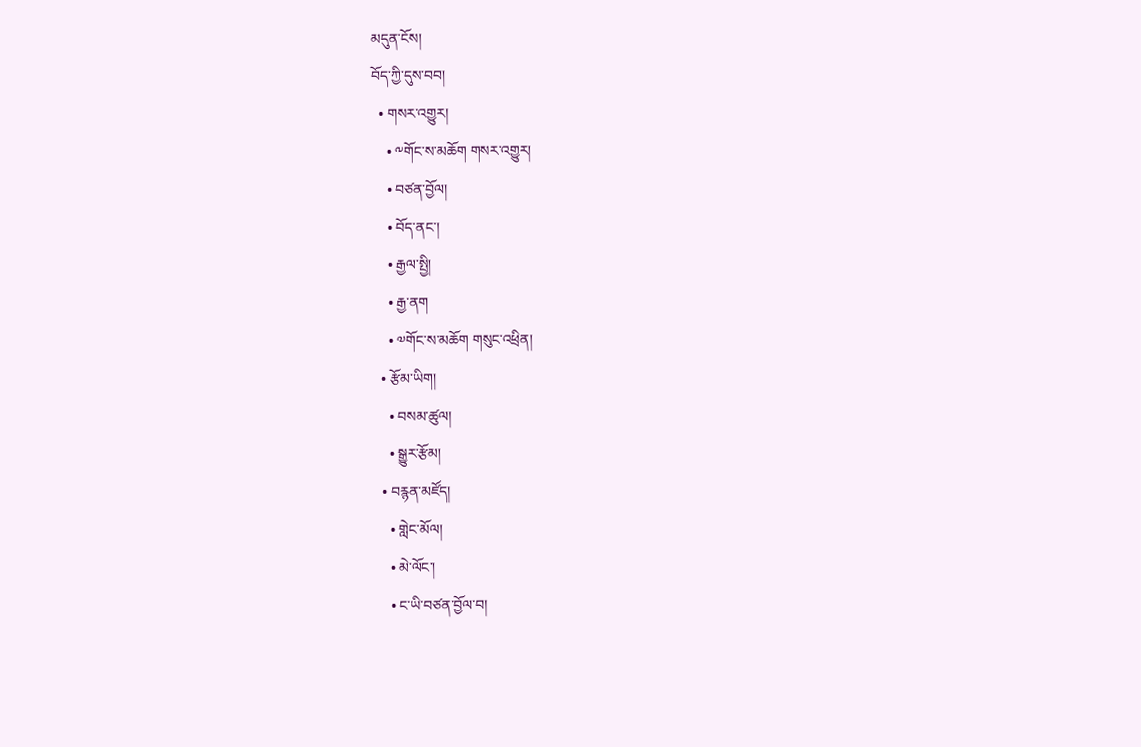མདུན་ངོས།
བོད་ཀྱི་དུས་བབ།
  • གསར་འགྱུར།
    • ༸གོང་ས་མཆོག གསར་འགྱུར།
    • བཙན་བྱོལ།
    • བོད་ནང་།
    • རྒྱལ་སྤྱི།
    • རྒྱ་ནག
    • ༧གོང་ས་མཆོག གསུང་འཕྲིན།
  • རྩོམ་ཡིག།
    • བསམ་ཚུལ།
    • སྒྱུར་རྩོམ།
  • བརྙན་མཛོད།
    • གླེང་མོལ།
    • མེ་ལོང་།
    • ང་ཡི་བཙན་བྱོལ་བ།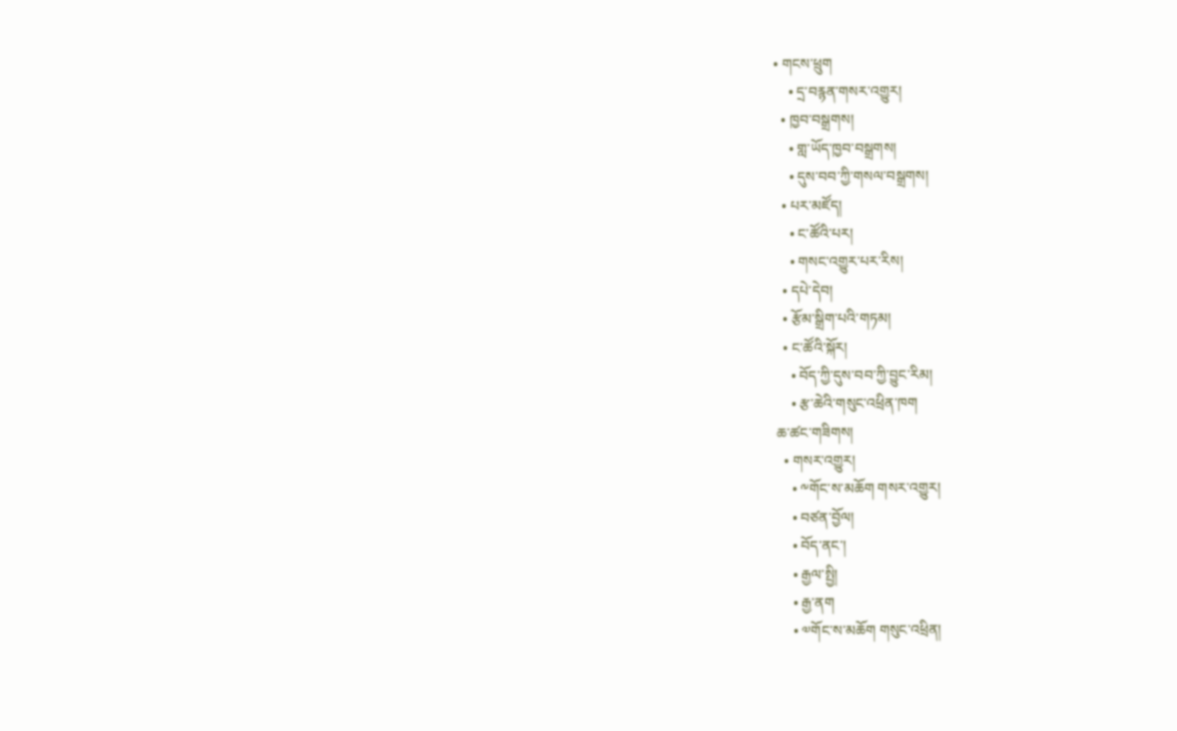• གངས་ཕྲུག
    • དྲ་བརྙན་གསར་འགྱུར།
  • ཁྱབ་བསྒྲགས།
    • གླ་ཡོད་ཁྱབ་བསྒྲགས།
    • དུས་བབ་ཀྱི་གསལ་བསྒྲགས།
  • པར་མཛོད།
    • ང་ཚོའི་པར།
    • གསང་འགྱུར་པར་རིས།
  • དཔེ་དེབ།
  • རྩོམ་སྒྲིག་པའི་གཏམ།
  • ང་ཚོའི་སྐོར།
    • བོད་ཀྱི་དུས་བབ་ཀྱི་བྱུང་རིམ།
    • རྩ་ཆེའི་གསུང་འཕྲིན་ཁག
ཆ་ཚང་གཟིགས།
  • གསར་འགྱུར།
    • ༸གོང་ས་མཆོག གསར་འགྱུར།
    • བཙན་བྱོལ།
    • བོད་ནང་།
    • རྒྱལ་སྤྱི།
    • རྒྱ་ནག
    • ༧གོང་ས་མཆོག གསུང་འཕྲིན།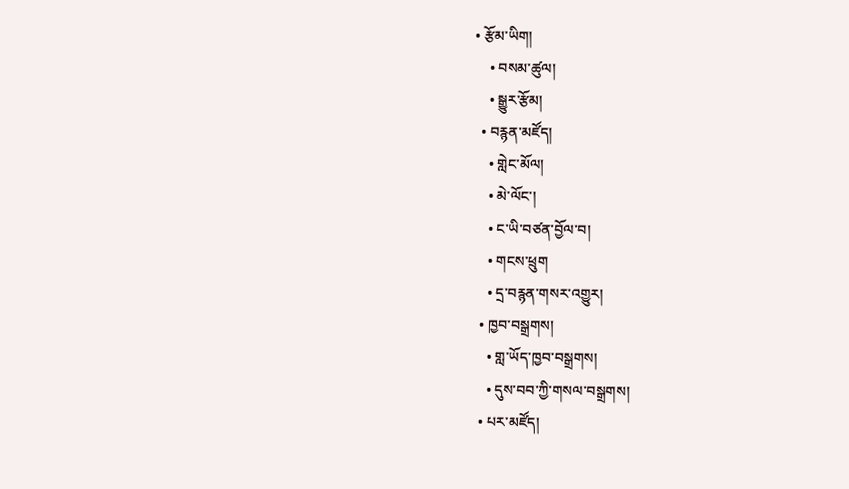• རྩོམ་ཡིག།
    • བསམ་ཚུལ།
    • སྒྱུར་རྩོམ།
  • བརྙན་མཛོད།
    • གླེང་མོལ།
    • མེ་ལོང་།
    • ང་ཡི་བཙན་བྱོལ་བ།
    • གངས་ཕྲུག
    • དྲ་བརྙན་གསར་འགྱུར།
  • ཁྱབ་བསྒྲགས།
    • གླ་ཡོད་ཁྱབ་བསྒྲགས།
    • དུས་བབ་ཀྱི་གསལ་བསྒྲགས།
  • པར་མཛོད།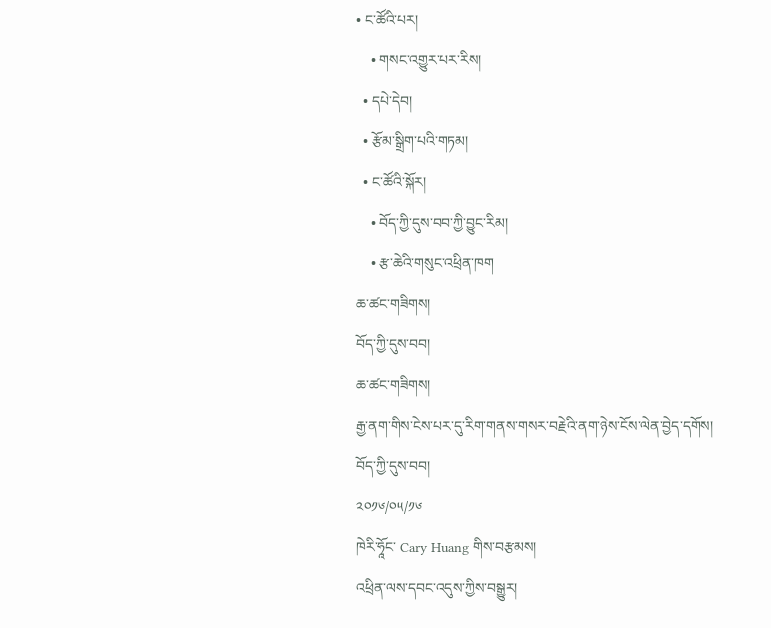• ང་ཚོའི་པར།
    • གསང་འགྱུར་པར་རིས།
  • དཔེ་དེབ།
  • རྩོམ་སྒྲིག་པའི་གཏམ།
  • ང་ཚོའི་སྐོར།
    • བོད་ཀྱི་དུས་བབ་ཀྱི་བྱུང་རིམ།
    • རྩ་ཆེའི་གསུང་འཕྲིན་ཁག
ཆ་ཚང་གཟིགས།
བོད་ཀྱི་དུས་བབ།
ཆ་ཚང་གཟིགས།
རྒྱ་ནག་གིས་ངེས་པར་དུ་རིག་གནས་གསར་བརྗེའི་ནག་ཉེས་ངོས་ལེན་བྱེད་དགོས།
བོད་ཀྱི་དུས་བབ།
༢༠༡༦/༠༥/༡༦
ཁེརི་ཧཱོང་ Cary Huang གིས་བརྩམས།
འཕྲིན་ལས་དབང་འདུས་ཀྱིས་བསྒྱུར།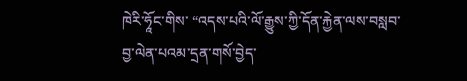ཁེརི་ཧཱོང་གིས་ “འདས་པའི་ལོ་རྒྱུས་ཀྱི་དོན་རྐྱེན་ལས་བསླབ་བྱ་ལེན་པའམ་དྲན་གསོ་བྱེད་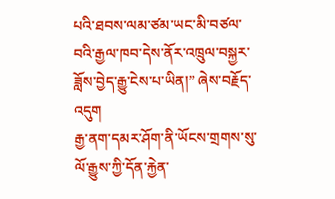པའི་ཐབས་ལམ་ཙམ་ཡང་མི་བཙལ་བའི་རྒྱལ་ཁབ་དེས་ནོར་འཁྲུལ་བསྐྱར་ཟློས་བྱེད་རྒྱུ་ངེས་པ་ཡིན།ˮ ཞེས་བརྗོད་འདུག
རྒྱ་ནག་དམར་ཤོག་ནི་ཡོངས་གྲགས་སུ་ལོ་རྒྱུས་ཀྱི་དོན་རྐྱེན་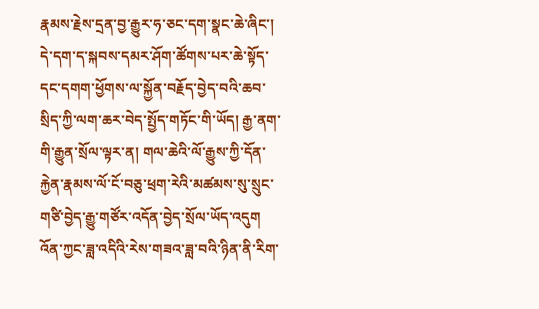རྣམས་རྗེས་དྲན་བྱ་རྒྱུར་ཧ་ཅང་དག་སྣང་ཆེ་ཞིང་། དེ་དག་ད་སྐབས་དམར་ཤོག་ཚོགས་པར་ཆེ་སྟོད་དང་དགག་ཕྱོགས་ལ་སྐྱོན་བརྗོད་བྱེད་བའི་ཆབ་སྲིད་ཀྱི་ལག་ཆར་བེད་སྤྱོད་གཏོང་གི་ཡོད། རྒྱ་ནག་གི་རྒྱུན་སྲོལ་ལྟར་ན། གལ་ཆེའི་ལོ་རྒྱུས་ཀྱི་དོན་རྐྱེན་རྣམས་ལོ་ངོ་བཅུ་ཕྲག་རེའི་མཚམས་སུ་སྲུང་གཙི་བྱེད་རྒྱུ་གཙོར་འདོན་བྱེད་སྲོལ་ཡོད་འདུག འོན་ཀྱང་ཟླ་འདིའི་རེས་གཟའ་ཟླ་བའི་ཉིན་ནི་རིག་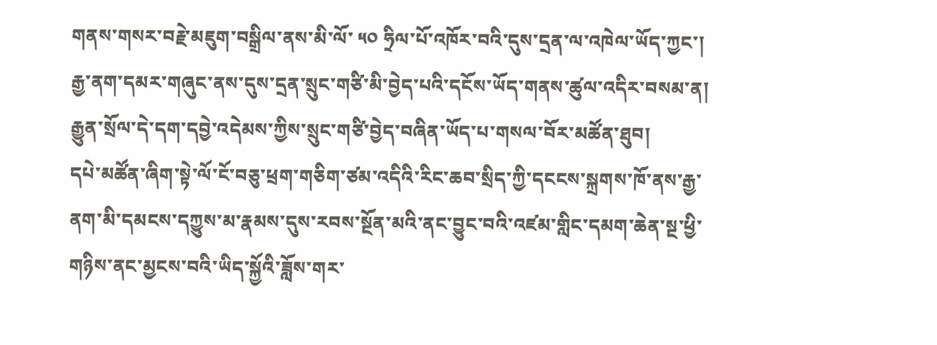གནས་གསར་བརྗེ་མཇུག་བསྒྲིལ་ནས་མི་ལོ་ ༥༠ ཧྲིལ་པོ་འཁོར་བའི་དུས་དྲན་ལ་འཁེལ་ཡོད་ཀྱང་། རྒྱ་ནག་དམར་གཞུང་ནས་དུས་དྲན་སྲུང་གཙི་མི་བྱེད་པའི་དངོས་ཡོད་གནས་ཚུལ་འདིར་བསམ་ན། རྒྱུན་སྲོལ་དེ་དག་དབྱེ་འདེམས་ཀྱིས་སྲུང་གཙི་བྱེད་བཞིན་ཡོད་པ་གསལ་བོར་མཚོན་ཐུབ།
དཔེ་མཚོན་ཞིག་སྟེ་ལོ་ངོ་བཅུ་ཕྲག་གཅིག་ཙམ་འདིའི་རིང་ཆབ་སྲིད་ཀྱི་དངངས་སྐྲགས་ཁོ་ནས་རྒྱ་ནག་མི་དམངས་དཀྱུས་མ་རྣམས་དུས་རབས་སྔོན་མའི་ནང་བྱུང་བའི་འཛམ་གླིང་དམག་ཆེན་སྔ་ཕྱི་གཉིས་ནང་མྱངས་བའི་ཡིད་སྐྱོའི་ཟློས་གར་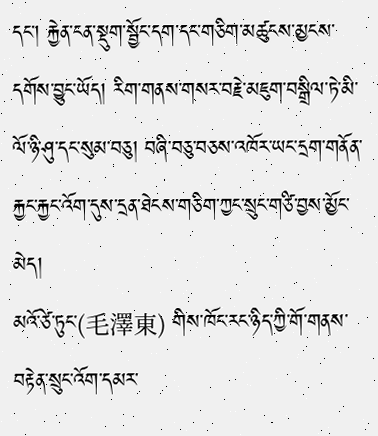དང་། རྐྱེན་ངན་སྡུག་སྦྱོང་དག་དང་གཅིག་མཚུངས་མྱངས་དགོས་བྱུང་ཡོད། རིག་གནས་གསར་བརྗེ་མཇུག་བསྒྲིལ་ཏེ་མི་ལོ་ཉི་ཤུ་དང་སུམ་བཅུ། བཞི་བཅུ་བཅས་འཁོར་ཡང་དྲག་གནོན་རྐྱང་རྐྱང་འོག་དུས་དྲན་ཐེངས་གཅིག་ཀྱང་སྲུང་གཙི་བྱས་མྱོང་མེད།
མའོ་ཙེ་ཏུང་(毛澤東) གིས་ཁོང་རང་ཉིད་ཀྱི་གོ་གནས་བརྟེན་སྲུང་འོག་དམར་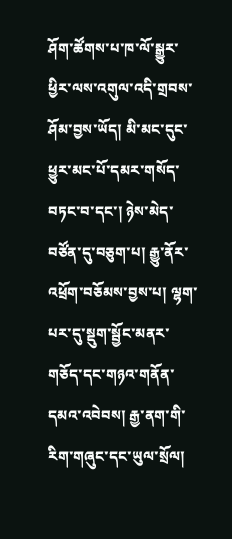ཤོག་ཚོགས་པ་ཁ་ལོ་སྒྱུར་ཕྱིར་ལས་འགུལ་འདི་གྲབས་ཤོམ་བྱས་ཡོད། མི་མང་དུང་ཕྱུར་མང་པོ་དམར་གསོད་བཏང་བ་དང་། ཉེས་མེད་བཙོན་དུ་བཅུག་པ། རྒྱུ་ནོར་འཕྲོག་བཅོམས་བྱས་པ། ལྷག་པར་དུ་སྡུག་སྦྱོང་མནར་གཅོད་དང་གཉའ་གནོན་དམའ་འབེབས། རྒྱ་ནག་གི་རིག་གཞུང་དང་ཡུལ་སྲོལ།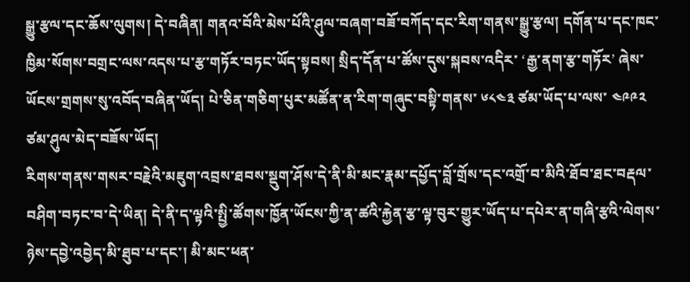སྒྱུ་རྩལ་དང་ཆོས་ལུགས། དེ་བཞིན། གནའ་བོའི་མེས་པོའི་ཤུལ་བཞག་བཟོ་བཀོད་དང་རིག་གནས་སྒྱུ་རྩལ། དགོན་པ་དང་ཁང་ཁྱིམ་སོགས་བགྲང་ལས་འདས་པ་རྩ་གཏོར་བཏང་ཡོད་སྟབས། སྲིད་དོན་པ་ཚོས་དུས་སྐབས་འདིར་ ‘རྒྱ་ནག་རྩ་གཏོར’ ཞེས་ཡོངས་གྲགས་སུ་འབོད་བཞིན་ཡོད། པེ་ཅིན་གཅིག་པུར་མཚོན་ན་རིག་གཞུང་བསྟི་གནས་ ༦༨༤༣ ཙམ་ཡོད་པ་ལས་ ༤༩༩༢ ཙམ་ཤུལ་མེད་བཟོས་ཡོད།
རིགས་གནས་གསར་བརྗེའི་མཇུག་འབྲས་ཐབས་སྡུག་ཤོས་དེ་ནི་མི་མང་རྣམ་དཔྱོད་བློ་གྲོས་དང་འགྲོ་བ་མིའི་ཐོབ་ཐང་བརྡལ་བཤིག་བཏང་བ་དེ་ཡིན། དེ་ནི་ད་ལྟའི་སྤྱི་ཚོགས་ཁྱོན་ཡོངས་ཀྱི་ན་ཚའི་རྐྱེན་རྩ་ལྟ་བུར་གྱུར་ཡོད་པ་དཔེར་ན་གཞི་རྩའི་ལེགས་ཉེས་དབྱེ་འབྱེད་མི་ཐུབ་པ་དང་། མི་མང་ཕན་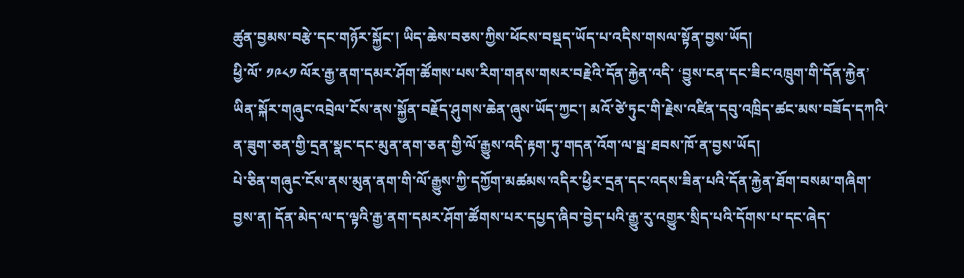ཚུན་བྱམས་བརྩེ་དང་གཉོར་སྐྱོང་། ཡིད་ཆེས་བཅས་ཀྱིས་ཕོངས་བསྡད་ཡོད་པ་འདིས་གསལ་སྟོན་བྱས་ཡོད།
ཕྱི་ལོ་ ༡༩༨༡ ལོར་རྒྱ་ནག་དམར་ཤོག་ཚོགས་པས་རིག་གནས་གསར་བརྗེའི་དོན་རྐྱེན་འདི་ ‘བྱུས་ངན་དང་ཟིང་འཁྲུག་གི་དོན་རྐྱེན’ ཡིན་སྐོར་གཞུང་འབྲེལ་ངོས་ནས་སྐྱོན་བརྗོད་ཤུགས་ཆེན་ཞུས་ཡོད་ཀྱང་། མའོ་ཙེ་ཏུང་གི་རྗེས་འཛིན་དབུ་འཁྲིད་ཚང་མས་བཟོད་དཀའི་ན་ཟུག་ཅན་གྱི་དྲན་སྣང་དང་མུན་ནག་ཅན་གྱི་ལོ་རྒྱུས་འདི་རྟག་ཏུ་གདན་འོག་ལ་སྦ་ཐབས་ཁོ་ན་བྱས་ཡོད།
པེ་ཅིན་གཞུང་ངོས་ནས་མུན་ནག་གི་ལོ་རྒྱུས་ཀྱི་དཀྱོག་མཚམས་འདིར་ཕྱིར་དྲན་དང་འདས་ཟིན་པའི་དོན་རྐྱེན་ཐོག་བསམ་གཞིག་བྱས་ན། དོན་མེད་ལ་ད་ལྟའི་རྒྱ་ནག་དམར་ཤོག་ཚོགས་པར་དཔྱད་ཞིབ་བྱེད་པའི་རྒྱུ་རུ་འགྱུར་སྲིད་པའི་དོགས་པ་དང་ཞེད་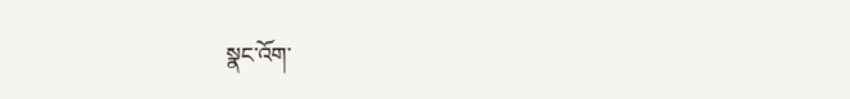སྣང་འོག་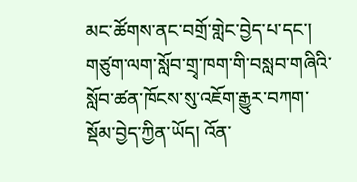མང་ཚོགས་ནང་བགྲོ་གླེང་བྱེད་པ་དང་། གཙུག་ལག་སློབ་གྲྭ་ཁག་གི་བསླབ་གཞིའི་སློབ་ཚན་ཁོངས་སུ་འཇོག་རྒྱུར་བཀག་སྡོམ་བྱེད་ཀྱིན་ཡོད། འོན་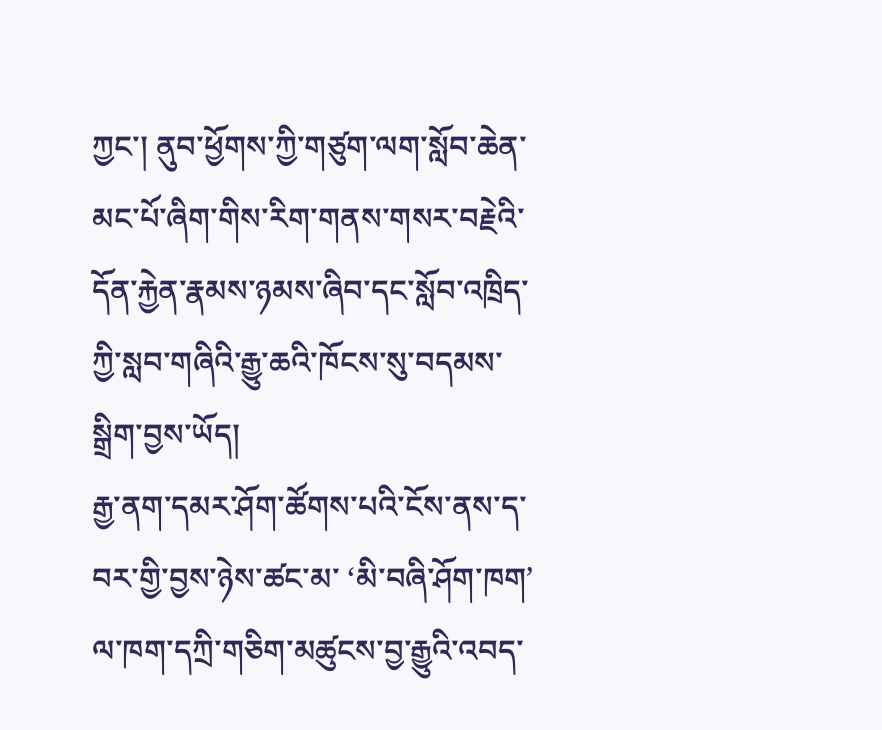ཀྱང་། ནུབ་ཕྱོགས་ཀྱི་གཙུག་ལག་སློབ་ཆེན་མང་པོ་ཞིག་གིས་རིག་གནས་གསར་བརྗེའི་དོན་རྐྱེན་རྣམས་ཉམས་ཞིབ་དང་སློབ་འཁྲིད་ཀྱི་སླབ་གཞིའི་རྒྱུ་ཆའི་ཁོངས་སུ་བདམས་སྒྲིག་བྱས་ཡོད།
རྒྱ་ནག་དམར་ཤོག་ཚོགས་པའི་ངོས་ནས་ད་བར་གྱི་བྱས་ཉེས་ཚང་མ་ ‘མི་བཞི་ཤོག་ཁག’ ལ་ཁག་དཀྲི་གཅིག་མཚུངས་བྱ་རྒྱུའི་འབད་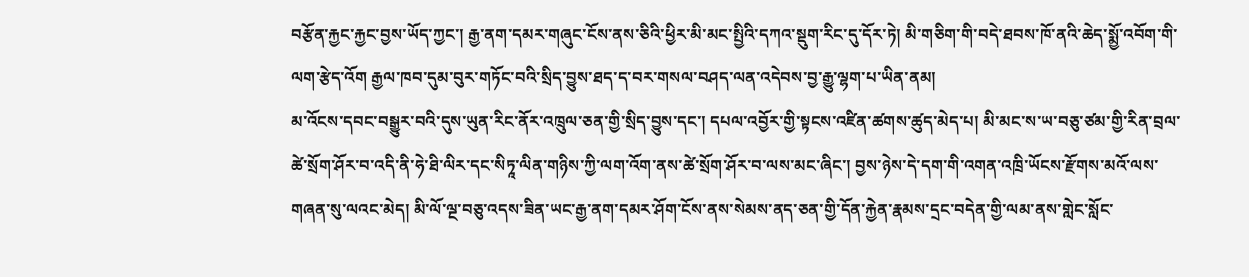བརྩོན་རྐྱང་རྐྱང་བྱས་ཡོད་ཀྱང་། རྒྱ་ནག་དམར་གཞུང་ངོས་ནས་ཅིའི་ཕྱིར་མི་མང་སྤྱིའི་དཀའ་སྡུག་རིང་དུ་དོར་ཏེ། མི་གཅིག་གི་བདེ་ཐབས་ཁོ་ནའི་ཆེད་སྨྱོ་འབོག་གི་ལག་རྩེད་འོག རྒྱལ་ཁབ་དུམ་བུར་གཏོང་བའི་སྲིད་བྱུས་ཐད་ད་བར་གསལ་བཤད་ལན་འདེབས་བྱ་རྒྱུ་ལྷག་པ་ཡིན་ནམ།
མ་འོངས་དབང་བསྒྱུར་བའི་དུས་ཡུན་རིང་ནོར་འཁྲུལ་ཅན་གྱི་སྲིད་བྱུས་དང་། དཔལ་འབྱོར་གྱི་སྟངས་འཛིན་ཚགས་ཚུད་མེད་པ། མི་མང་ས་ཡ་བཅུ་ཙམ་གྱི་རིན་བྲལ་ཚེ་སྲོག་ཤོར་བ་འདི་ནི་ཧེ་ཐི་ལིར་དང་སིཏཱ་ལིན་གཉིས་ཀྱི་ལག་འོག་ནས་ཚེ་སྲོག་ཤོར་བ་ལས་མང་ཞིང་། བྱས་ཉེས་དེ་དག་གི་འགན་འཁྲི་ཡོངས་རྫོགས་མའོ་ལས་གཞན་སུ་ལའང་མེད། མི་ལོ་ལྔ་བཅུ་འདས་ཟིན་ཡང་རྒྱ་ནག་དམར་ཤོག་ངོས་ནས་སེམས་ནད་ཅན་གྱི་དོན་རྐྱེན་རྣམས་དྲང་བདེན་གྱི་ལམ་ནས་གླེང་སློང་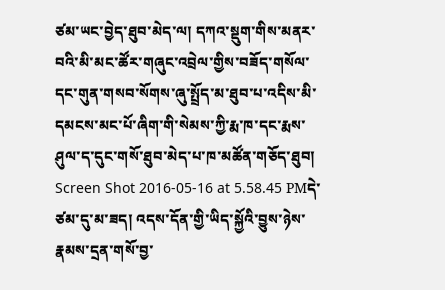ཙམ་ཡང་བྱེད་ཐུབ་མེད་ལ། དཀའ་སྡུག་གིས་མནར་བའི་མི་མང་ཚོར་གཞུང་འབྲེལ་གྱིས་བཟོད་གསོལ་དང་གུན་གསབ་སོགས་ཞུ་སྤྲོད་མ་ཐུབ་པ་འདིས་མི་དམངས་མང་པོ་ཞིག་གི་སེམས་ཀྱི་རྨ་ཁ་དང་རྨས་ཤུལ་ད་དུང་གསོ་ཐུབ་མེད་པ་ཁ་མཚོན་གཅོད་ཐུབ།
Screen Shot 2016-05-16 at 5.58.45 PMདེ་ཙམ་དུ་མ་ཟད། འདས་དོན་གྱི་ཡིད་སྐྱོའི་བྱུས་ཉེས་རྣམས་དྲན་གསོ་བྱ་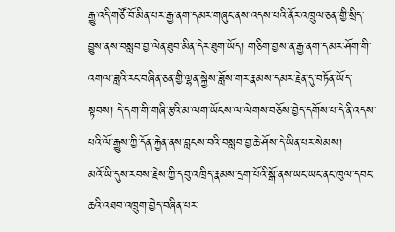རྒྱུ་འདི་གཙོ་བོ་མིན་པར་རྒྱ་ནག་དམར་གཞུང་ནས་འདས་པའི་ནོར་འཁྲུལ་ཅན་གྱི་སྲིད་བྱུས་ནས་བསླབ་བྱ་ལེན་ཐུབ་མིན་དེར་ཐུག་ཡོད། གཅིག་བྱས་ན་རྒྱ་ནག་དམར་ཤོག་གི་འགལ་ཟླའི་རང་བཞིན་ཅན་གྱི་ལྷན་སྐྱེས་ཟློས་གར་རྣམས་དམར་རྗེན་དུ་བཏོན་ཡོད་སྟབས། དེ་དག་གི་གཞི་རྩའི་མ་ལག་ཡོངས་ལ་ལེགས་བཅོས་བྱེད་དགོས་པ་དེ་ནི་འདས་པའི་ལོ་རྒྱུས་ཀྱི་དོན་རྐྱེན་ནས་བླངས་བའི་བསླབ་བྱ་ཆེ་ཤོས་དེ་ཡིན་པར་སེམས།
མའོ་ཡི་དུས་རབས་རྗེས་ཀྱི་དབུ་འཁྲིད་རྣམས་དྲག་པོའི་སྒོ་ནས་ཡང་ཡང་ནང་ཁུལ་དབང་ཆའི་འཐབ་འཁྲུག་བྱེད་བཞིན་པར་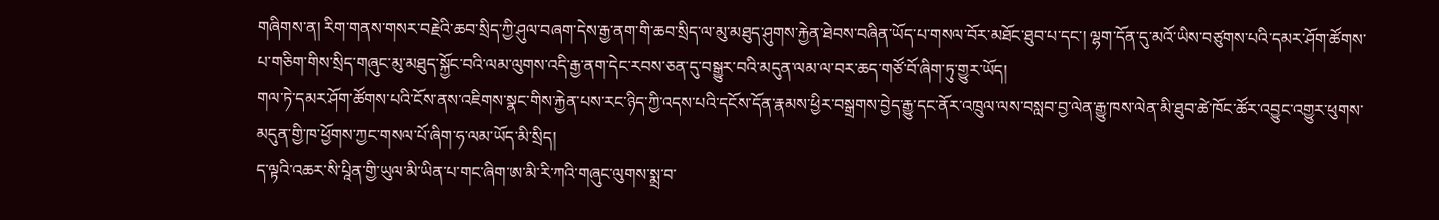གཞིགས་ན། རིག་གནས་གསར་བརྗེའི་ཆབ་སྲིད་ཀྱི་ཤུལ་བཞག་དེས་རྒྱ་ནག་གི་ཆབ་སྲིད་ལ་མུ་མཐུད་ཤུགས་རྐྱེན་ཐེབས་བཞིན་ཡོད་པ་གསལ་བོར་མཐོང་ཐུབ་པ་དང་། ལྷག་དོན་དུ་མའོ་ཡིས་བཙུགས་པའི་དམར་ཤོག་ཚོགས་པ་གཅིག་གིས་སྲིད་གཞུང་མུ་མཐུད་སྐྱོང་བའི་ལམ་ལུགས་འདི་རྒྱ་ནག་དེང་རབས་ཅན་དུ་བསྒྱུར་བའི་མདུན་ལམ་ལ་བར་ཆད་གཙོ་བོ་ཞིག་ཏུ་གྱུར་ཡོད།
གལ་ཏེ་དམར་ཤོག་ཚོགས་པའི་ངོས་ནས་འཇིགས་སྣང་གིས་རྐྱེན་པས་རང་ཉིད་ཀྱི་འདས་པའི་དངོས་དོན་རྣམས་ཕྱིར་བསྒྲགས་བྱེད་རྒྱུ་དང་ནོར་འཁྲུལ་ལས་བསླབ་བྱ་ལེན་རྒྱུ་ཁས་ལེན་མི་ཐུབ་ཚེ་ཁོང་ཚོར་འབྱུང་འགྱུར་ཕུགས་མདུན་གྱི་ཁ་ཕྱོགས་ཀྱང་གསལ་པོ་ཞིག་ཧ་ལམ་ཡོད་མི་སྲིད།
ད་ལྟའི་འཆར་སི་པཱིན་གྱི་ཡུལ་མི་ཡིན་པ་གང་ཞིག་ཨ་མི་རི་ཀའི་གཞུང་ལུགས་སྨྲ་བ་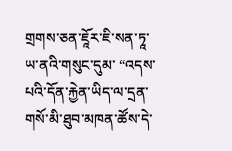གྲགས་ཅན་ཇཱོར་ཇི་སན་ཏཱ་ཡ་ནའི་གསུང་དུམ་ “འདས་པའི་དོན་རྐྱེན་ཡིད་ལ་དྲན་གསོ་མི་ཐུབ་མཁན་ཚོས་དེ་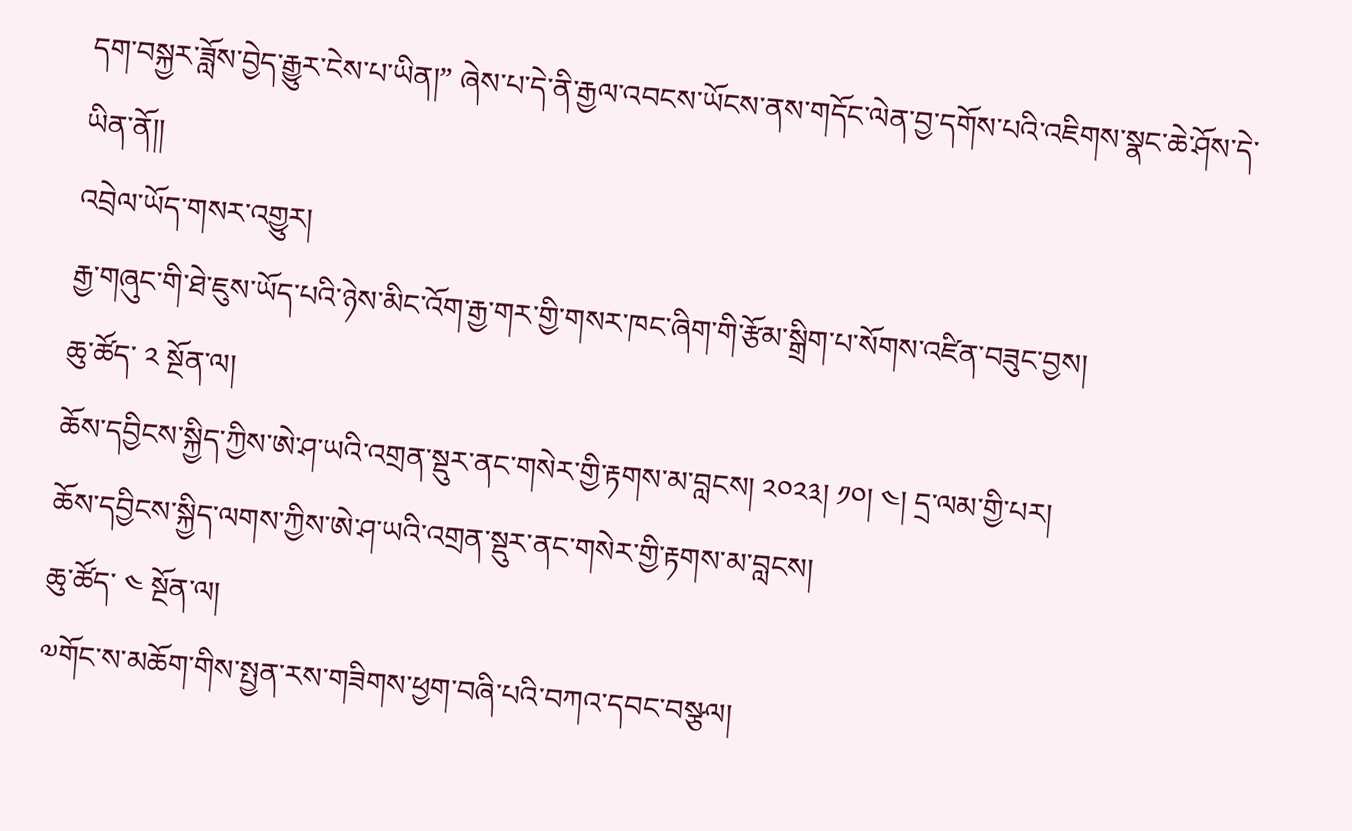དག་བསྐྱར་ཟློས་བྱེད་རྒྱུར་ངེས་པ་ཡིན།ˮ ཞེས་པ་དེ་ནི་རྒྱལ་འབངས་ཡོངས་ནས་གདོང་ལེན་བྱ་དགོས་པའི་འཇིགས་སྣང་ཆེ་ཤོས་དེ་ཡིན་ནོ།།
འབྲེལ་ཡོད་གསར་འགྱུར།
རྒྱ་གཞུང་གི་ཐེ་ཇུས་ཡོད་པའི་ཉེས་མིང་འོག་རྒྱ་གར་གྱི་གསར་ཁང་ཞིག་གི་རྩོམ་སྒྲིག་པ་སོགས་འཛིན་བཟུང་བྱས།
ཆུ་ཚོད་ ༢ སྔོན་ལ།
ཆོས་དབྱིངས་སྐྱིད་ཀྱིས་ཨེ་ཤ་ཡའི་འགྲན་སྡུར་ནང་གསེར་གྱི་རྟགས་མ་བླངས། ༢༠༢༣། ༡༠། ༤། དྲ་ལམ་གྱི་པར།
ཆོས་དབྱིངས་སྐྱིད་ལགས་ཀྱིས་ཨེ་ཤ་ཡའི་འགྲན་སྡུར་ནང་གསེར་གྱི་རྟགས་མ་བླངས།
ཆུ་ཚོད་ ༤ སྔོན་ལ།
༧གོང་ས་མཆོག་གིས་སྤྱན་རས་གཟིགས་ཕྱག་བཞི་པའི་བཀའ་དབང་བསྩལ།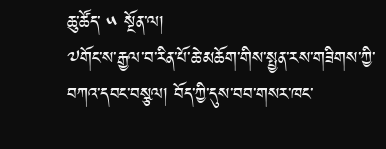ཆུ་ཚོད་ ༥ སྔོན་ལ།
༧གོང་ས་རྒྱལ་བ་རིན་པོ་ཆེ་མཆོག་གིས་སྤྱན་རས་གཟིགས་ཀྱི་བཀའ་དབང་བསྩལ། བོད་ཀྱི་དུས་བབ་གསར་ཁང་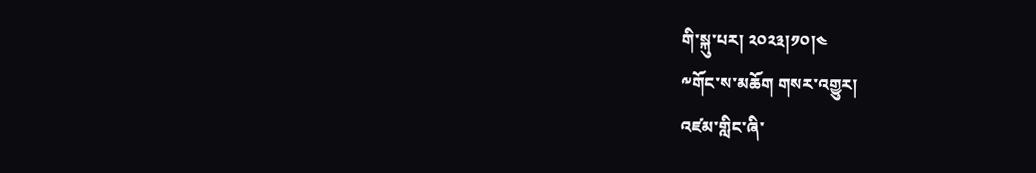གི་སྐུ་པར། ༢༠༢༣།༡༠།༤
༸གོང་ས་མཆོག གསར་འགྱུར།
འཛམ་གླིང་ཞི་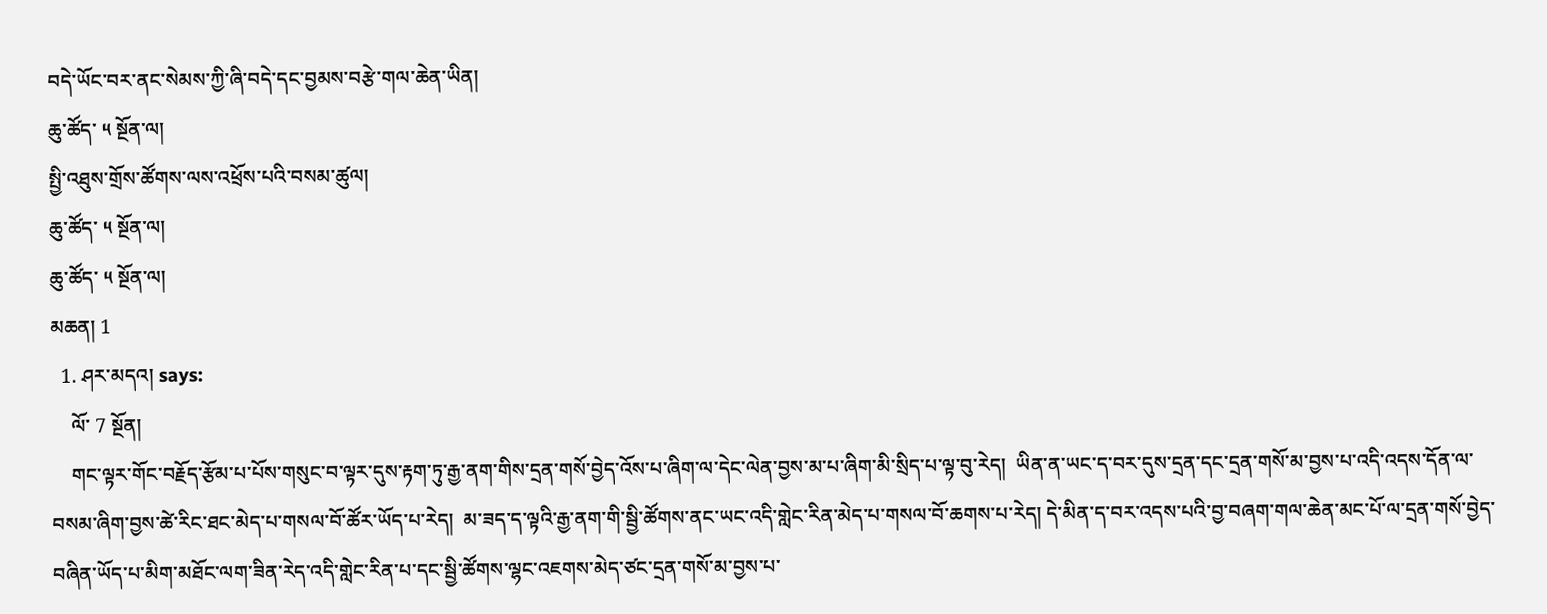བདེ་ཡོང་བར་ནང་སེམས་ཀྱི་ཞི་བདེ་དང་བྱམས་བརྩེ་གལ་ཆེན་ཡིན།
ཆུ་ཚོད་ ༥ སྔོན་ལ།
སྤྱི་འཐུས་གྲོས་ཚོགས་ལས་འཕྲོས་པའི་བསམ་ཚུལ།
ཆུ་ཚོད་ ༥ སྔོན་ལ།
ཆུ་ཚོད་ ༥ སྔོན་ལ།
མཆན། 1
  1. ཤར་མདའ། says:
    ལོ་ 7 སྔོན།
    གང་ལྟར་གོང་བརྗོད་རྩོམ་པ་པོས་གསུང་བ་ལྟར་དུས་རྟག་ཏུ་རྒྱ་ནག་གིས་དྲན་གསོ་བྱེད་འོས་པ་ཞིག་ལ་དེང་ལེན་བྱས་མ་པ་ཞིག་མི་སྲིད་པ་ལྟ་བུ་རེད།  ཡིན་ན་ཡང་ད་བར་དུས་དྲན་དང་དྲན་གསོ་མ་བྱས་པ་འདི་འདས་དོན་ལ་བསམ་ཞིག་བྱས་ཚེ་རིང་ཐང་མེད་པ་གསལ་བོ་ཚོར་ཡོད་པ་རེད།  མ་ཟད་ད་ལྟའི་རྒྱ་ནག་གི་སྦྱི་ཚོགས་ནང་ཡང་འདི་གླེང་རིན་མེད་པ་གསལ་བོ་ཆགས་པ་རེད། དེ་མིན་ད་བར་འདས་པའི་བྱ་བཞག་གལ་ཆེན་མང་པོ་ལ་དྲན་གསོ་བྱེད་བཞིན་ཡོད་པ་མིག་མཐོང་ལག་ཟིན་རེད་འདི་གླེང་རིན་པ་དང་སྦྱི་ཚོགས་ལྷང་འཇགས་མེད་ཙང་དྲན་གསོ་མ་བྱས་པ་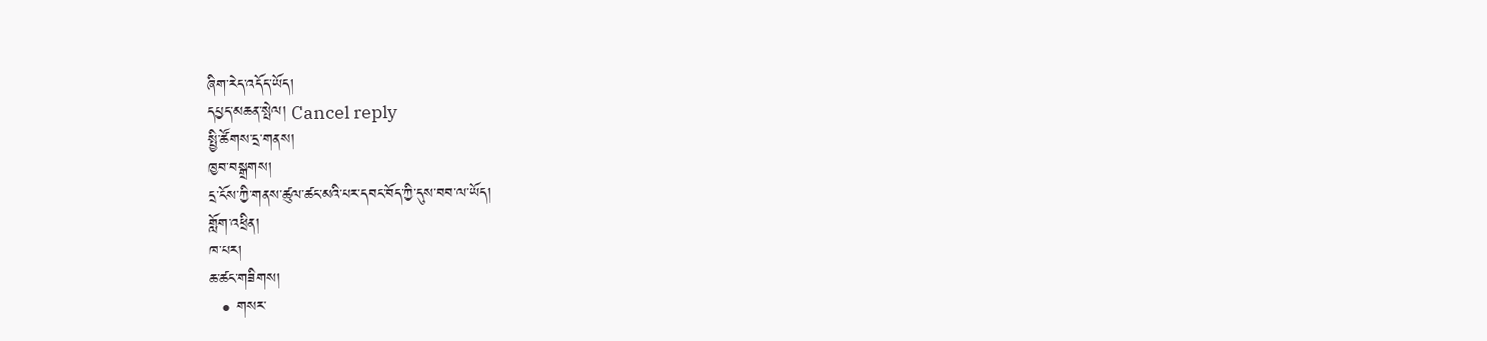ཞིག་རེད་འདོད་ཡོད།
དཔྱད་མཆན་སྤེལ། Cancel reply
སྤྱི་ཚོགས་དྲ་གནས།
ཁྱབ་བསྒྲགས།
དྲ་ངོས་ཀྱི་གནས་ཚུལ་ཚང་མའི་པར་དབང་བོད་ཀྱི་དུས་བབ་ལ་ཡོད།
གློག་འཕྲིན།
ཁ་པར།
ཆ་ཚང་གཟིགས།
  • གསར་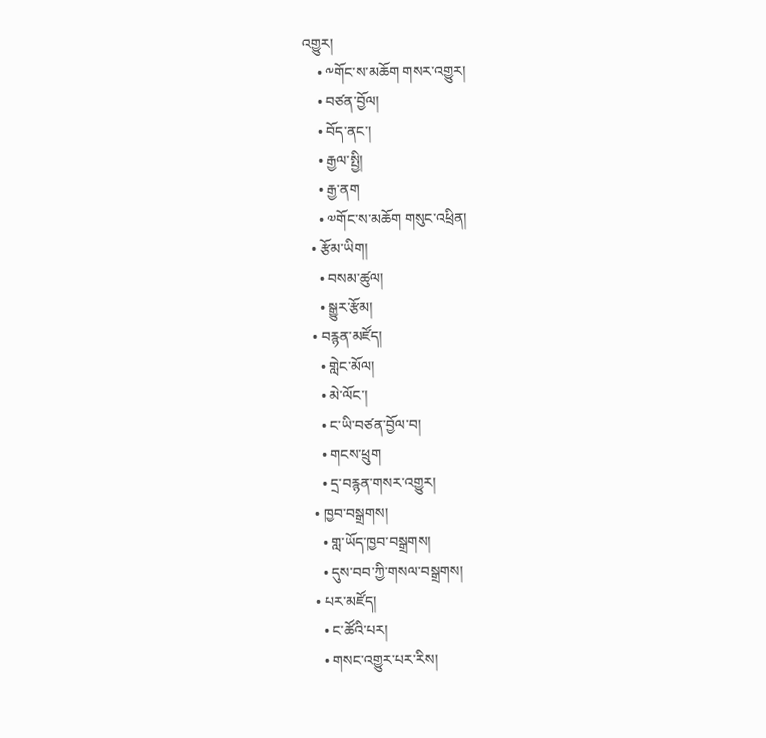འགྱུར།
    • ༸གོང་ས་མཆོག གསར་འགྱུར།
    • བཙན་བྱོལ།
    • བོད་ནང་།
    • རྒྱལ་སྤྱི།
    • རྒྱ་ནག
    • ༧གོང་ས་མཆོག གསུང་འཕྲིན།
  • རྩོམ་ཡིག།
    • བསམ་ཚུལ།
    • སྒྱུར་རྩོམ།
  • བརྙན་མཛོད།
    • གླེང་མོལ།
    • མེ་ལོང་།
    • ང་ཡི་བཙན་བྱོལ་བ།
    • གངས་ཕྲུག
    • དྲ་བརྙན་གསར་འགྱུར།
  • ཁྱབ་བསྒྲགས།
    • གླ་ཡོད་ཁྱབ་བསྒྲགས།
    • དུས་བབ་ཀྱི་གསལ་བསྒྲགས།
  • པར་མཛོད།
    • ང་ཚོའི་པར།
    • གསང་འགྱུར་པར་རིས།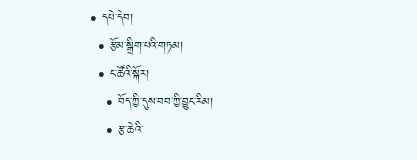• དཔེ་དེབ།
  • རྩོམ་སྒྲིག་པའི་གཏམ།
  • ང་ཚོའི་སྐོར།
    • བོད་ཀྱི་དུས་བབ་ཀྱི་བྱུང་རིམ།
    • རྩ་ཆེའི་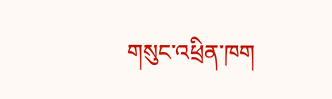གསུང་འཕྲིན་ཁག